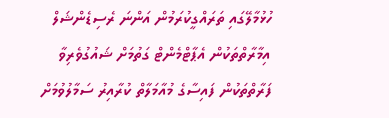ހުޅުމާލޭގައި ތަރައްގީކުރަމުން އަންނަ ރެސިޑެންޝަލް އިމާރާތްތަކުން އެޕާޓްމެންޓް ގަތުމަށް ޝައުގުވެރިވާ ފަރާތްތަކުން ފައިސާގެ މުއާމަލާތް ކުރާއިރު ސަމާލުވުމަށް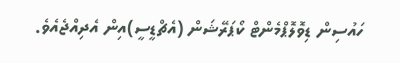ހައުސިން ޑިވޮލޮޕްމެންޓް ކޯޕަރޭޝަން (އެޗްޑީސީ)އިން އެދިއްޖެއެވެ.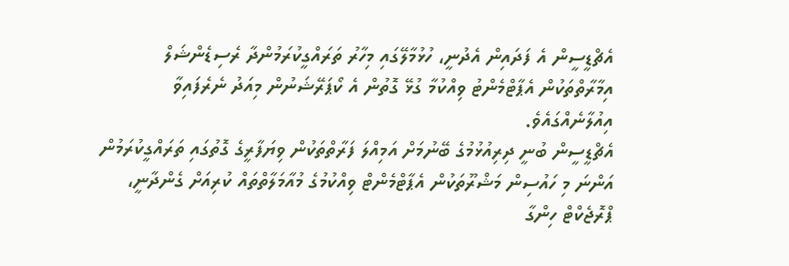އެޗްޑީސީން އެ ފަދައިން އެދުނީ، ހުޅުމާލޭގައި މިހާރު ތަރައްގީކުރަމުންދާ ރެސިޑެންޝަލް އިމާރާތްތަކުން އެޕާޓްމެންޓު ވިއްކުމާ ގުޅޭ ގޮތުން އެ ކޯޕަރޭޝަނުން މިއަދު ނެރެފައިވާ އިއުލާނެއްގައެވެ.
އެޗްޑީސީން ބުނީ ދިރިއުޅުމުގެ ބޭނުމަށް އަމިއްލަ ފަރާތްތަކުން ވިޔަފާރީގެ ގޮތުގައި ތަރައްގީކުރަމުން އަންނަ މި ހައުސިން މަޝްރޫތަކުން އެޕާޓްމެންޓް ވިއްކުމުގެ މުއާމަލާތްތައް ކުރިއަށް ގެންދާނީ، ޕްރޮޖެކްޓް ހިންގާ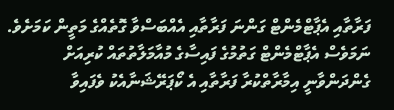ފަރާތާއި އެޕާޓްމެންޓް ގަންނަ ފަރާތާއި އެއްބަސްވާ ގޮތެއްގެ މަތީން ކަމަށެވެ.
ނަމަވެސް އެޕާޓްމެންޓް ގަތުމުގެ ފައިސާގެ މުއާމަލާތުތައް ކުރިއަށް ގެންދަންވާނީ އިމާރާތްކުރާ ފަރާތާއި އެ ކޯޕަރޭޝަނާއެކު ވެފައިވާ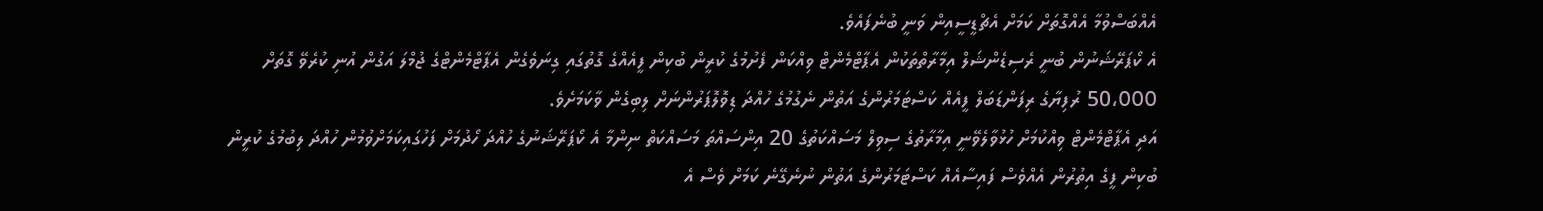އެއްބަސްވުމާ އެއްގޮތަށް ކަމަށް އެޗްޑީސީއިން ވަނީ ބުނެފައެވެ.
އެ ކޯޕަރޭޝަނުން ބުނީ ރެސިޑެންޝަލް އިމާރާތްތަކުން އެޕާޓްމެންޓް ވިއްކަން ފެށުމުގެ ކުރީން ބުކިން ފީއެއްގެ ގޮތުގައި ގިނަވެގެން އެޕާޓްމެންޓްގެ ޖުމްލަ އަގުން އުނި ކުރެވޭ ގޮތަށް 50،000 ރުފިޔާގެ ރިފަންޑަބަލް ފީއެއް ކަސްޓަމަރުންގެ އަތުން ނެގުމުގެ ހުއްދަ ޑިވޮލޮޕަރުންނަށް ލިބިގެން ވާކަމަށެވެ.
އަދި އެޕާޓްމެންޓް ވިއްކުމަށް ހުޅުވާލެވޭނީ އިމާރާތުގެ ސިވިލް މަސައްކަތުގެ 20 އިންސައްތަ މަސައްކަތް ނިންމާ އެ ކޯޕަރޭޝަނުގެ ހުއްދަ ހޯދުމަށް ފަހުގައިކަމަށްވުމުން ހުއްދަ ލިބުމުގެ ކުރީން ބުކިން ފީގެ އިތުރުން އެއްވެސް ފައިސާއެއް ކަސްޓަމަރުންގެ އަތުން ނުނެގޭނެ ކަމަށް ވެސް އެ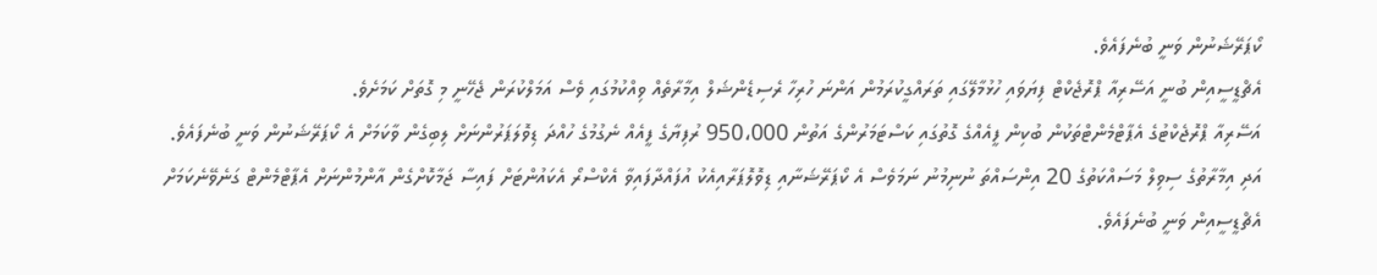ކޯޕަރޭޝަނުން ވަނީ ބުނެފައެވެ.
އެޗްޑީސީއިން ބުނީ އަސޭރިއާ ޕްރޮޖެކްޓް ފިޔަވައި ހުޅުމާލޭގައި ތަރައްގީކުރަމުން އަންނަ ހުރިހާ ރެސިޑެންޝަލް އިމާރާތެއް ވިއްކުމުގައި ވެސް އަމަލްކުރަން ޖެހޭނީ މި ގޮތަށް ކަމަށެވެ.
އަސޭރިއާ ޕްރޮޖެކްޓުގެ އެޕާޓްމެންޓްތަކުން ބުކިން ފީއެއްގެ ގޮތުގައި ކަސްޓަމަރުންގެ އަތުން 950،000 ރުފިޔާގެ ފީއެއް ނެގުމުގެ ހުއްދަ ޑިވޮލަޕަރުންނަށް ލިބިގެން ވާކަމަށް އެ ކޯޕަރޭޝަނުން ވަނީ ބުނެފައެވެ.
އަދި އިމާރާތުގެ ސިވިލް މަސައްކަތުގެ 20 އިންސައްތަ ނުނިމުނު ނަމަވެސް އެ ކޯޕަރޭޝަނާއި ޑިވޮލޮޕަރާއިއެކު އުފައްދާފައިވާ އެކްސްރޯ އެކައުންޓަށް ފައިސާ ޖަމާކޮށްގެން އާންމުންނަށް އެޕާޓްމެންޓް ގަނެވޭނެކަމަށް އެޗްޑީސީއިން ވަނީ ބުނެފައެވެ.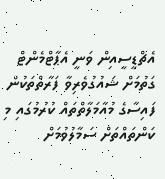އެޗްޑީސީއިން ވަނީ އެޕާޓްމެންޓް ގަތުމަށް ޝައުގުވެރިވާ ފަރާތްތަކުން ފައިސާގެ މުއާމަލާތްތައް ކުރުމުގައި މި ކަންތައްތަށް ސަމާލުވުމަށް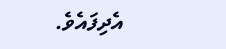އެދިފައެވެ.